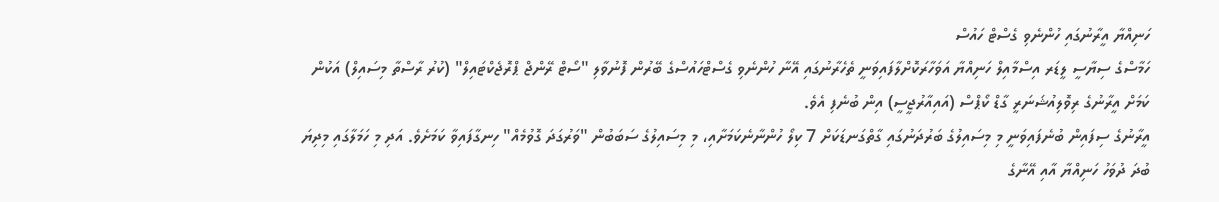ހަނިއްޔާ އީރާނުގައި ހުންނެވި ގެސްޓް ހައުސް
ހަމާސްގެ ސިޔާސީ ލީޑަރ އިސްމާއިލް ހަނިއްޔާ އަވަހާރަކޮށްލާފައިވަނީ ތެހެރާނުގައި އޭނާ ހުންނެވި ގެސްޓްހައުސްގެ ބޭރުން ފޮނުވާލި "ސޯޓް ރޭންޖް ޕްރޮޖެކްޓައިލް" (ކުރު ރާސްތާ މިސައިލް) އަކުން ކަމަށް އީރާނުގެ ރިވޮލިއުޝަނަރީ ގާޑް ކޯޕްސް (އައިއާރުޖީސީ) އިން ބުނެފި އެވެ.
އީރާނުގެ ސިފައިން ބުނެފައިވަނީ މި މިސައިލުގެ ބަރުދަނުގައި ގާތްގަނޑަކަށް 7 ކިލޯ ހުންނާނެކަމަށާއި، މި މިސައިލުގެ ސަބަބުން "ވަރުގަދަ ގޮވުމެއް" ހިނގާފައިވާ ކަމަށެވެ. އަދި މި ހަމަލާގައި މިދިޔަ ބުދަ ދުވަހު ހަނިއްޔާ އާއި އޭނާގެ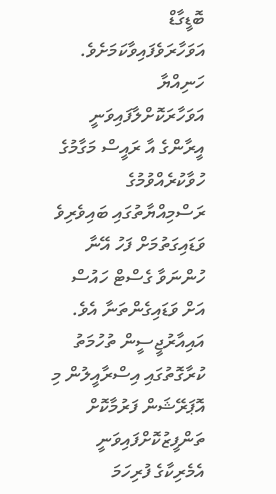ބޮޑީގާޑް އަވަހާރަވެފައިވާކަމަށެވެ.
ހަނިއްޔާ އަވަހާރަކޮށްލާފައިވަނީ އީރާންގެ އާ ރައީސް މަގާމުގެ ހުވާކުރެއްވުމުގެ ރަސްމިއްޔާތުގައި ބައިވެރިވެ ވަޑައިގަތުމަށް ފަހު އޭނާ ހުންނަވާ ގެސްޓް ހައުސް އަށް ވަޑައިގެންތަނާ އެވެ.
އައިއާރުޖީސީން ތުހުމަތު ކުރާގޮތުގައި އިސްރާއީލުން މި އޮޕަރޭޝަން ފަރުމާކޮށް ތަންފީޒުކޮށްފައިވަނީ އެމެރިކާގެ ފުރިހަމަ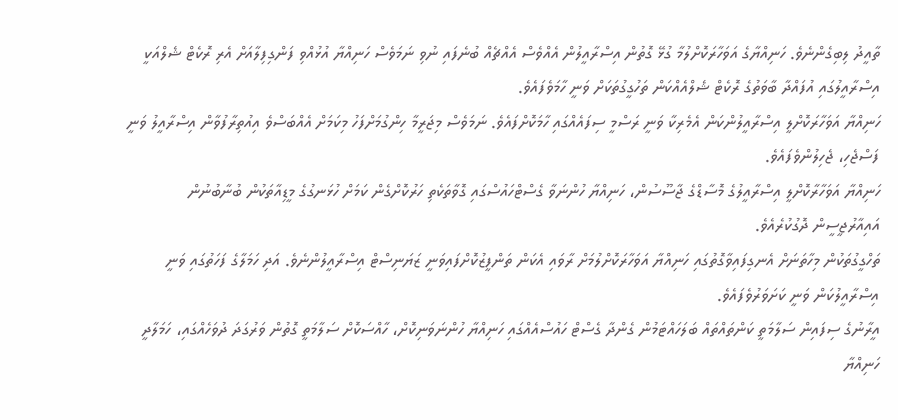ތާއީދު ލިބިގެންނެވެ. ހަނިއްޔާގެ އަވަހާރަކޮށްލުމާ ގުޅޭ ގޮތުން އިސްރާއީލުން އެއްވެސް އެއްޗެއް ބުނެފައި ނުވި ނަމަވެސް ހަނިއްޔާ އުޅުއްވި ފަންގިފިލާއަށް އެރި ރޮކެޓް ޝެލްއަކީ އިސްރާއީލުގައި އުފައްދާ ބާވަތުގެ ރޮކެޓް ޝެލްއެއްކަން ތަހުގީގުތަކަށް ވަނީ ހާމަވެފައެވެ.
ހަނިއްޔާ އަވަހާރަކޮށްލީ އިސްރާއީލުންކަން އެމެރިކާ ވަނީ ރަސްމީ ސިފައެއްގައި ހާމަކޮށްފައެވެ. ނަމަވެސް މިޖަރީމާ ހިންގުމަށްފަހު މިކަމަށް އެއްބަސްވެ އިއުތިރާފުވާން އިސްރާއީލު ވަނީ ފަސްޖެހި، ޖެހިލުންވެފައެވެ.
ހަނިއްޔާ އަވަހާރާކޮށްލީ އިސްރާއީލުގެ މޮސާޑްގެ ޖާސޫސުން، ހަނިއްޔާ ހުންނަވާ ގެސްޓްހައުސްގައި ގޮވާތަކެތި ހަރުކޮށްގެން ކަމަށް ހުޅަނގުގެ މީޑިއާތަކުން ބުނާބުނުން އައިއާރުޖީސީން ދޮގުކުރެއެވެ.
ތަހްގީގުތަކުން މިހާތަނަށް އެނގިފައިވާގޮތުގައި ހަނިއްޔާ އަވަހާރަކޮށްލުމަށް ރާވައި އެކަން ތަންފީޒުކޮށްފައިވަނީ ޒަޔަނިސްޓް އިސްރާއީލުންނެވެ. އަދި ހަމަލާގެ ފަހަތުގައި ވަނީ އިސްރާއީލުކަން ވަނީ ކަށަވަރުވެފައެވެ.
އީރާނުގެ ސިފައިން ސަލާމަތީ ކަންތައްތައް ބަލަހައްޓަމުން ގެންދާ ގެސްޓް ހައުސްއެއްގައި ހަނިއްޔާ ހުންނަވަނިކޮށް، ހާއްސަކޮށް ސަލާމަތީ ގޮތުން ވަރުގަދަ ދުވަހެއްގައި، ހަމަލާދީ ހަނިއްޔާ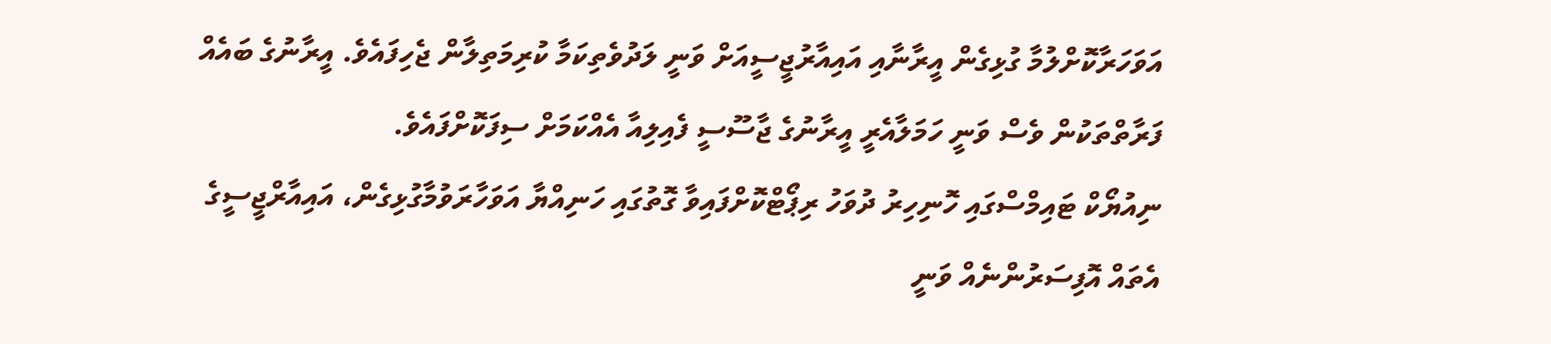އަވަހަރާކޮށްލުމާ ގުޅިގެން އީރާނާއި އައިއާރުޖީސީއަށް ވަނީ ލަދުވެތިކަމާ ކުރިމަތިލާން ޖެހިފައެވެ. އީރާނުގެ ބައެއް ފަރާތްތަކުން ވެސް ވަނީ ހަމަލާއެރީ އީރާނުގެ ޖާސޫސީ ފެއިލިއާ އެއްކަމަށް ސިފަކޮށްފައެވެ.
ނިއުޔޯކް ޓައިމްސްގައި ހޮނިހިރު ދުވަހު ރިޕޯޓްކޮށްފައިވާ ގޮތުގައި ހަނިއްޔާ އަވަހާރަވުމާގުޅިގެން، އައިއާރްޖީސީގެ އެތައް އޮފިސަރުންނެއް ވަނީ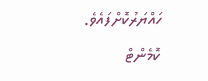ހައްޔަރުކޮށްފައެވެ.
ކޮމެންޓް